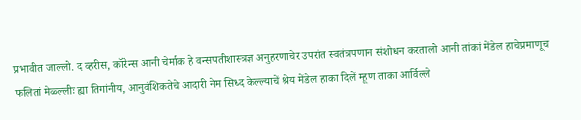प्रभावीत जाल्लो. द व्हरीस, कॉरेन्स आनी चेर्माक हे वन्सपतीशास्त्रज्ञ अनुहरणाचेर उपरांत स्वतंत्रपणान संशोधन करतालो आनी तांकां मेंडेल हाचेप्रमाणूच फलितां मेळ्ल्लीः ह्या तिगांनीय, आनुवंशिकतेचे आदारी नेम सिध्द केल्ल्याचें श्रेय मेंडेल हाका दिलें म्हूण ताका आर्विल्ले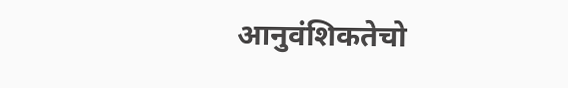आनुवंशिकतेचो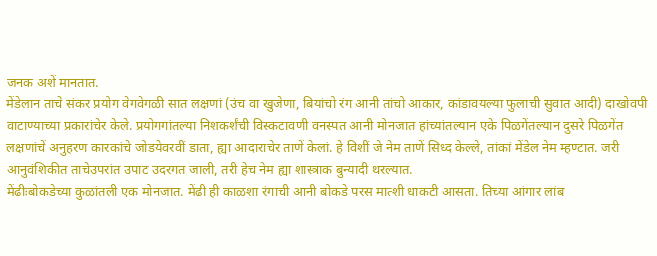जनक अशें मानतात.
मेंडेलान ताचे संकर प्रयोग वेगवेगळी सात लक्षणां (उंच वा खुजेणा, बियांचो रंग आनी तांचो आकार, कांडावयल्या फुलाची सुवात आदी) दाखोवपी वाटाण्याच्या प्रकारांचेर केले. प्रयोगगांतल्या निशकर्शंची विस्कटावणी वनस्पत आनी मोनजात हांच्यांतल्यान एके पिळगेंतल्यान दुसरे पिळगेंत लक्षणांचें अनुहरण कारकांचे जोडयेवरवीं डाता, ह्या आदाराचेर ताणें केलां. हे विशीं जे नेम ताणें सिध्द केल्ले, तांकां मेंडेल नेम म्हण्टात. जरी आनुवंशिकीत ताचेउपरांत उपाट उदरगत जाली, तरी हेच नेम ह्या शास्त्राक बुन्यादी थरल्यात.
मेंढीःबोकडेच्या कुळांतली एक मोनजात. मेंढी ही काळशा रंगाची आनी बोकडे परस मात्शी धाकटी आसता. तिच्या आंगार लांब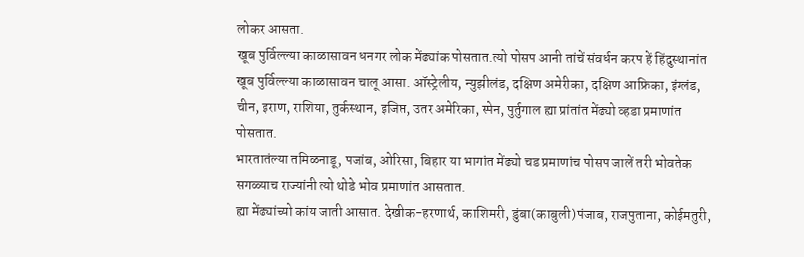लोकर आसता.
खूब पुर्विल्ल्या काळासावन धनगर लोक मेंढ्यांक पोसतात.त्यो पोसप आनी तांचें संवर्धन करप हें हिंदुस्थानांत खूब पुर्विल्ल्या काळासावन चालू आसा. ऑस्ट्रेलीय, न्युझीलंड, दक्षिण अमेरीका, दक्षिण आफ्रिका, इंग्लंड, चीन, इराण, राशिया, तुर्कस्थान, इजिप्त, उतर अमेरिका, स्पेन, पुर्तुगाल ह्या प्रांतांत मेंढ्यो व्हडा प्रमाणांत पोसतात.
भारतातंल्या तमिळनाडू, पजांब, ओरिसा, बिहार या भागांत मेंढ्यो चड प्रमाणांच पोसप जालें तरी भोवतेक सगळ्याच राज्यांनी त्यो थोडे भोव प्रमाणांत आसतात.
ह्या मेंढ्यांच्यो कांय जाती आसात. देखीक-हरणार्थ, काशिमरी, डुंबा(काबुली)पंजाब, राजपुताना, कोईमतुरी,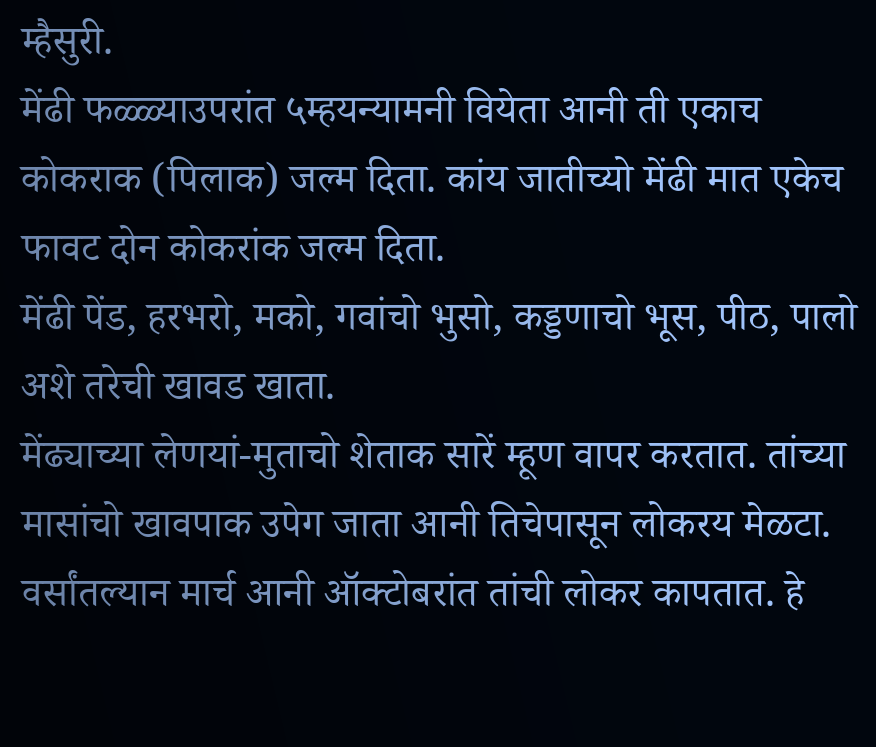म्हैसुरी.
मेंढी फळ्ळ्याउपरांत ५म्हयन्यामनी वियेता आनी ती एकाच कोकराक (पिलाक) जल्म दिता. कांय जातीच्यो मेंढी मात एकेच फावट दोन कोकरांक जल्म दिता.
मेंढी पेंड, हरभरो, मको, गवांचो भुसो, कड्डणाचो भूस, पीठ, पालो अशे तरेची खावड खाता.
मेंढ्याच्या लेणयां-मुताचो शेताक सारें म्हूण वापर करतात. तांच्या मासांचो खावपाक उपेग जाता आनी तिचेपासून लोकरय मेळटा. वर्सांतल्यान मार्च आनी ऑक्टोबरांत तांची लोकर कापतात. हे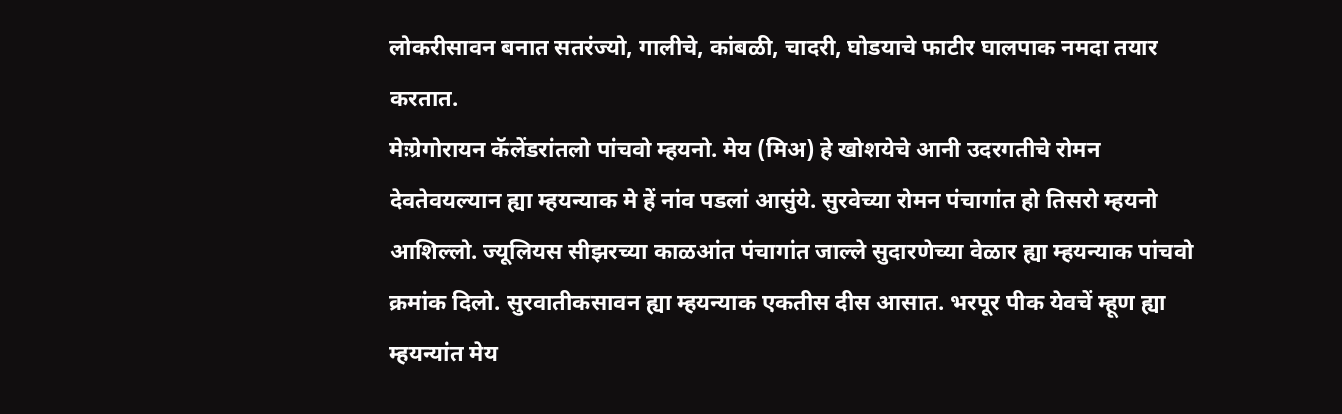लोकरीसावन बनात सतरंज्यो, गालीचे, कांबळी, चादरी, घोडयाचे फाटीर घालपाक नमदा तयार करतात.
मेःग्रेगोरायन कॅलेंडरांतलो पांचवो म्हयनो. मेय (मिअ) हे खोशयेचे आनी उदरगतीचे रोमन देवतेवयल्यान ह्या म्हयन्याक मे हें नांव पडलां आसुंये. सुरवेच्या रोमन पंचागांत हो तिसरो म्हयनो आशिल्लो. ज्यूलियस सीझरच्या काळआंत पंचागांत जाल्ले सुदारणेच्या वेळार ह्या म्हयन्याक पांचवो क्रमांक दिलो. सुरवातीकसावन ह्या म्हयन्याक एकतीस दीस आसात. भरपूर पीक येवचें म्हूण ह्या म्हयन्यांत मेय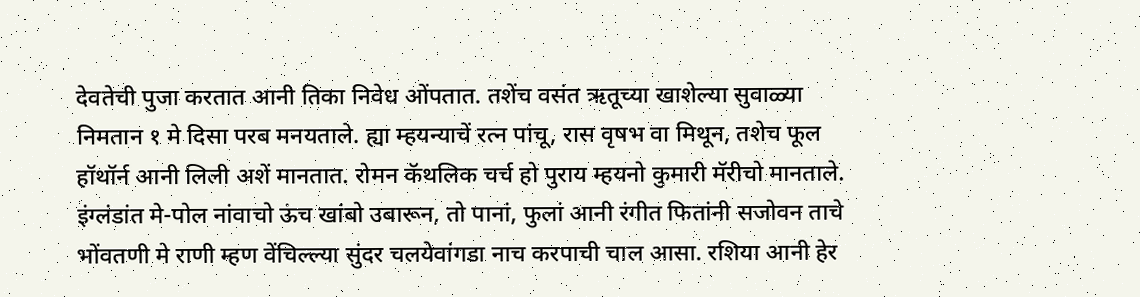देवतेची पुजा करतात आनी तिका निवेध ओंपतात. तशेंच वसंत ऋतूच्या खाशेल्या सुवाळ्या निमतान १ मे दिसा परब मनयताले. ह्या म्हयन्याचें रत्न पांचू, रास वृषभ वा मिथून, तशेच फूल हॉथॉर्न आनी लिली अशें मानतात. रोमन कॅथलिक चर्च हो पुराय म्हयनो कुमारी मॅरीचो मानताले. इंग्लंडांत मे-पोल नांवाचो ऊंच खांबो उबारून, तो पानां, फुलां आनी रंगीत फितांनी सजोवन ताचे भोंवतणी मे राणी म्हण वेंचिल्ल्या सुंदर चलयेवांगडा नाच करपाची चाल आसा. रशिया आनी हेर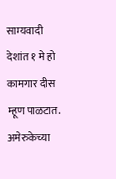साम्यवादी देशांत १ मे हो कामगार दीस म्हूण पाळटात. अमेरुकेच्या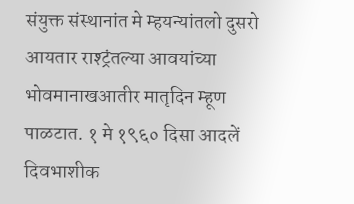संयुक्त संस्थानांत मे म्हयन्यांतलो दुसरो आयतार राश्ट्रंतल्या आवयांच्या भोवमानाखआतीर मातृदिन म्हूण पाळटात. १ मे १९६० दिसा आदलें दिवभाशीक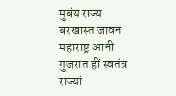मुबंय राज्य बरखास्त जावन महाराष्ट्र आनी गुजरात हीं स्वतंत्र राज्यां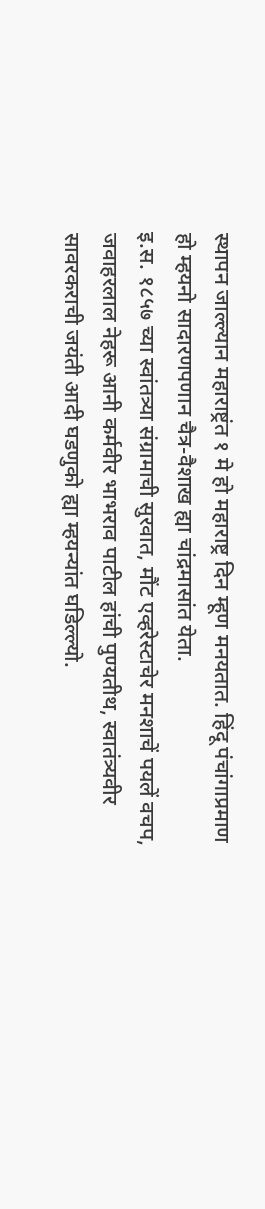स्थापन जाल्ल्यान महाराष्ट्रंत १ मे हो महाराष्ट्र दिन म्हूण मनयतात. हिंदू पंचांगाप्रमाण हो म्हयनो सादारणपणान चैत्र-वैशाख ह्या चांद्रमासांत येता.
इ.स. १८५७ च्या स्वांतत्र्या संग्रामाची सुरवात, मौंट एव्हरेस्टाचेर मनशाचें पयलें वचप, जवाहरलाल नेहरू आनी कर्मवीर भाभराव पाटील हांची पुण्यतीथ, स्वातंत्र्यवीर सावरकराची जयंती आदी घडणुको ह्या म्हयन्यांत घडिल्ल्यो.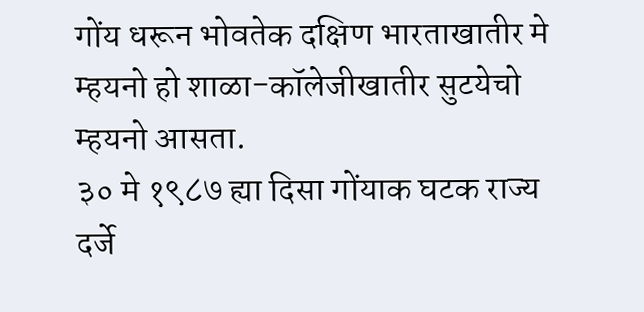गोंय धरून भोवतेक दक्षिण भारताखातीर मे म्हयनो हो शाळा-कॉलेजीखातीर सुटयेचो म्हयनो आसता.
३० मे १९८७ ह्या दिसा गोंयाक घटक राज्य दर्जे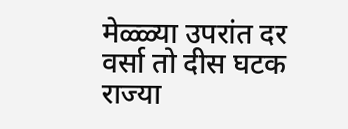मेळ्ळ्या उपरांत दर वर्सा तो दीस घटक राज्या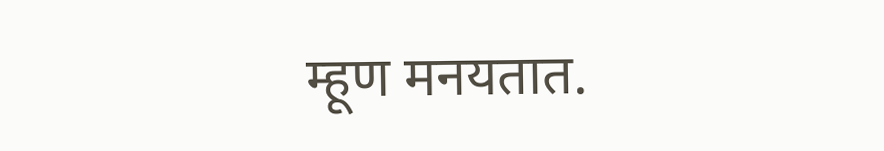म्हूण मनयतात.